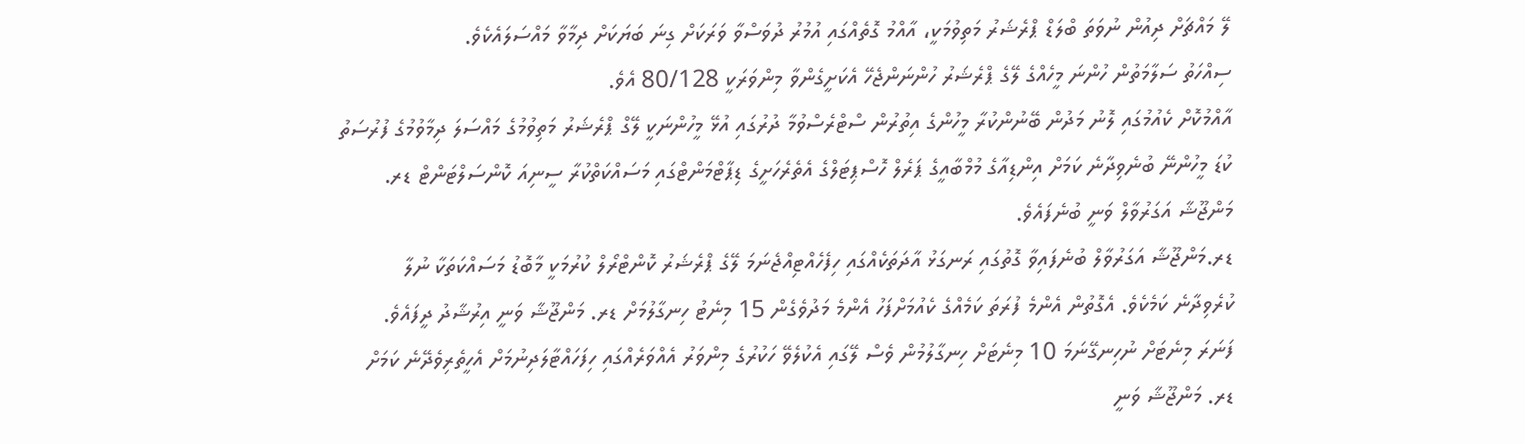ލޭ މައްޗަށް ދިއުން ނުވަތަ ބްލަޑް ޕްރެޝަރު މަތިވުމަކީ، އާއްމު ގޮތެއްގައި އުމުރު ދުވަސްވާ ވަރަކަށް ގިނަ ބަޔަކަށް ދިމާވާ މައްސަލައެކެވެ.
ސިއްހަތު ސަލާމަތުން ހުންނަ މީހެއްގެ ލޭގެ ޕްރެޝަރު ހުންނަންޖެހޭ އެކަށީގެންވާ މިންވަރަކީ 80/128 އެވެ.
އާއްމުކޮށް ކެއުމުގައި ލޮނު މަދުން ބޭނުންކުރާ މީހުންގެ އިތުރުން ސްޓްރެސްވުމާ ދުރުގައި އުޅޭ މީހުންނަކީ ލޭގް ޕްރެޝަރު މަތިވުމުގެ މައްސަލަ ދިމާވުމުގެ ފުރުސަތު ކުޑަ މީހުންނޭ ބުނެވިދާނެ ކަމަށް އިންޑިއާގެ މުމްބާއީގެ ޕަރެލް ހޮސްޕިޓަލްގެ އެތެރެހަށީގެ ޑިޕާޓްމަންޓްގައި މަސައްކަތްކުރާ ސީނިއަ ކޮންސަލްޓަންޓް ޑރ. މަންޖޫޝާ އަގަރުވާލް ވަނީ ބުނެފައެވެ.
ޑރ.މަންޖޫޝާ އަގަރުވާލް ބުނެފައިވާ ގޮތުގައި ރަނގަޅު އާދަތަކެއްގައި ހިފެހެއްޓިއްޖެނަމަ ލޭގެ ޕްރެޝަރު ކޮންޓްރޯލް ކުރުމަކީ މާބޮޑު މަސައްކަތަކާ ނުލާ ކުރެވިދާނެ ކަމެކެވެ. އެގޮތުން އެންމެ ފުރަތަ ކަމެއްގެ ކެއުމަށްފަހު އެންމެ މަދުވެގެން 15 މިނެޓު ހިނގާލުމަށް ޑރ. މަންޖޫޝާ ވަނީ އިރުޝާދު ދީފައެވެ.
ފަނަރަ މިނެޓަށް ނުހިނގޭނަމަ 10 މިނެޓަށް ހިނގާލުމުން ވެސް ލޭގައި އެކުލެވޭ ހަކުރުގެ މިންވަރު އެއްވަރެއްގައި ހިފަހައްޓާލަދިނުމަށް އެހީތެރިވެދޭނެ ކަމަށް ޑރ. މަންޖޫޝާ ވަނީ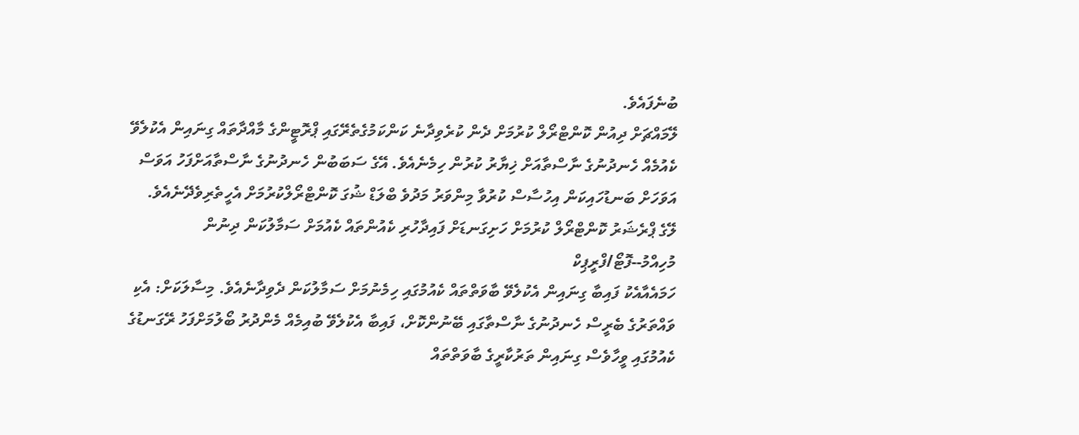ބުނެފައެވެ.
ލޭމައްޗަށް ދިއުން ކޮންޓްރޯލް ކުރުމަށް ދެން ކުރެވިދާނެ ކަންކަމުގެތެރޭގައި ޕްރޮޓީންގެ މާއްދާތައް ގިނައިން އެކުލެވޭ ކެއުމެއް ހެނދުނުގެ ނާސްތާއަށް ޚިޔާރު ކުރުން ހިމެނެއެވެ. އޭގެ ސަބަބުން ހެނދުނުގެ ނާސްތާއަށްފަހު އަވަސް އަވަހަށް ބަނޑުހައިކަން އިހުސާސް ކުރުވާ މިންވަރު މަދުވެ ބްލަޑް ޝުގަ ކޮންޓްރޯލްކުރުމަށް އެހީތެރިވެދޭނެއެވެ.
ލޭގެ ޕްރެޝަރު ކޮންޓްރޯލް ކުރުމަށް ހަށިގަނޑަށް ފައިދާހުރި ކެއުންތައް ކެއުމަށް ސަމާލުކަން ދިނުން މުހިއްމު--ފޮޓޯ/ފްރީޕިކް
ހަމައެއާއެކު ފައިބާ ގިނައިން އެކުލެވޭ ބާވަތްތައް ކެއުމުގައި ހިމެނުމަށް ސަމާލުކަން ދެވިދާނެއެވެ. މިސާލަކަށް: އެކި ވައްތަރުގެ ބެރީސް ހެނދުނުގެ ނާސްތާގައި ބޭނުންކޮށް، ފައިބާ އެކުލެވޭ ބުއިމެއް މެންދުރު ބޯލުމަށްފަހު ރޭގަނޑުގެ ކެއުމުގައި ވީހާވެސް ގިނައިން ތަރުކާރީގެ ބާވަތްތައް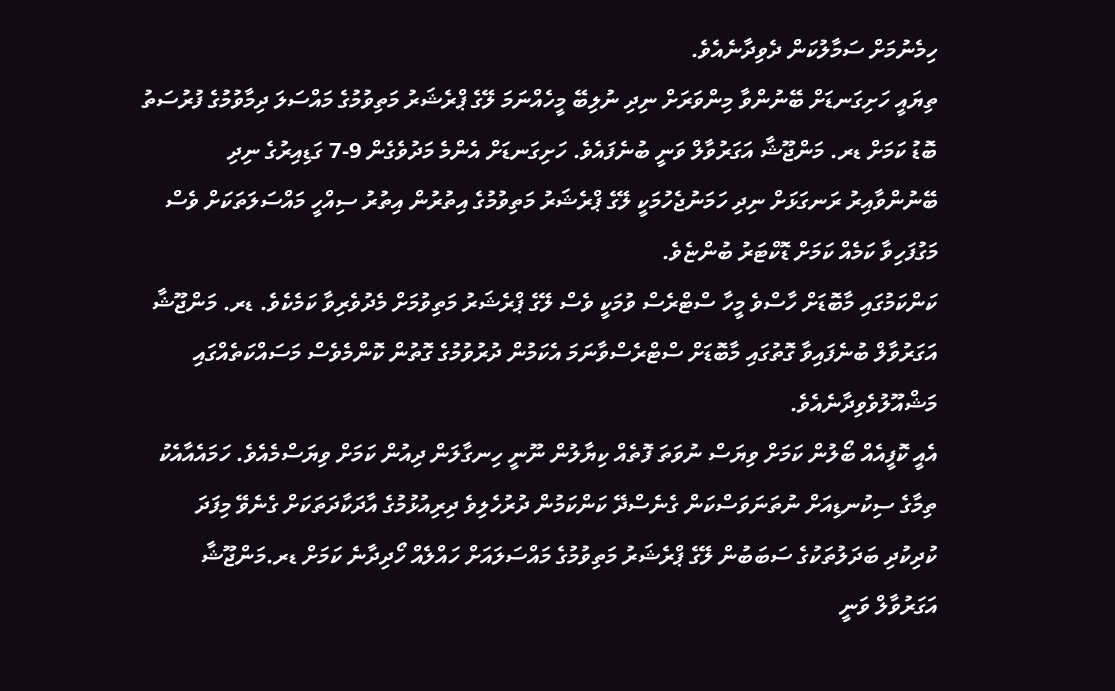ހިމެނުމަށް ސަމާލުކަން ދެވިދާނެއެވެ.
ތިޔައީ ހަށިގަނޑަށް ބޭނުންވާ މިންވަރަށް ނިދި ނުލިބޭ މީހެއްނަމަ ލޭގެ ޕްރެޝަރު މަތިވުމުގެ މައްސަލަ ދިމާވުމުގެ ފުރުސަތު ބޮޑު ކަމަށް ޑރ. މަންޖޫޝާ އަގަރުވާލް ވަނީ ބުނެފައެވެ. ހަށިގަނޑަށް އެންމެ މަދުވެގެން 9-7 ގަޑިއިރުގެ ނިދި ބޭނުންވާއިރު ރަނގަޅަށް ނިދި ހަމަނުޖެހުމަކީ ލޭގެ ޕްރެޝަރު މަތިވުމުގެ އިތުރުން އިތުރު ސިއްހީ މައްސަލަތަކަށް ވެސް މަގުފަހިވާ ކަމެއް ކަމަށް ޑޮކްޓަރު ބުންޏެވެ.
ކަންކަމުގައި މާބޮޑަށް ހާސްވެ މީހާ ސްޓްރެސް ވުމަކީ ވެސް ލޭގެ ޕްރެޝަރު މަތިވުމަށް މެދުވެރިވާ ކަމެކެވެ. ޑރ. މަންޖޫޝާ އަގަރުވާލް ބުނެފައިވާ ގޮތުގައި މާބޮޑަށް ސްޓްރެސްވާނަމަ އެކަމުން ދުރުވުމުގެ ގޮތުން ކޮންމެވެސް މަސައްކަތެއްގައި މަޝްއޫލުވެވިދާނެއެވެ.
އެއީ ކޮފީއެއް ބޯލުން ކަމަށް ވިޔަސް ނުވަތަ ފޮތެއް ކިޔާލުން ނޫނީ ހިނގާލަން ދިއުން ކަމަށް ވިޔަސްމެއެވެ. ހަމައެއާއެކު ތިމާގެ ސިކުނޑިއަށް ނުތަނަވަސްކަން ގެނެސްދޭ ކަންކަމުން ދުރުހެލިވެ ދިރިއުޅުމުގެ އާދަކާދަތަކަށް ގެނެވޭ މިފަދަ ކުދިކުދި ބަދަލުތަކުގެ ސަބަބުން ލޭގެ ޕްރެޝަރު މަތިވުމުގެ މައްސަލައަށް ހައްލެއް ހޯދިދާނެ ކަމަށް ޑރ.މަންޖޫޝާ އަގަރުވާލް ވަނީ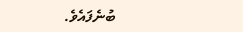ބުނެފައެވެ.